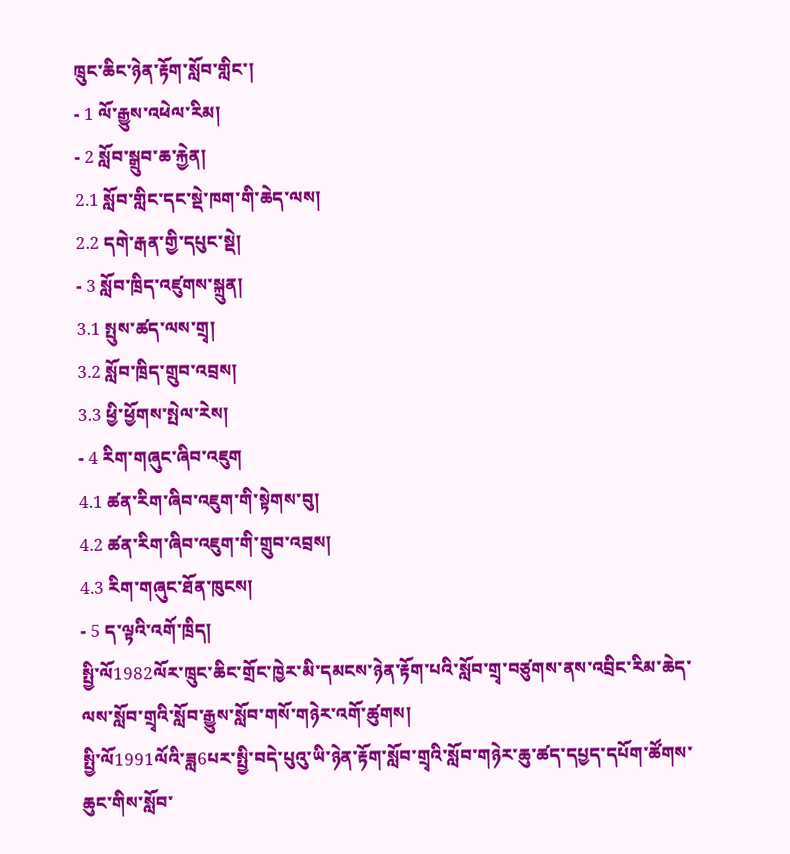ཁྲུང་ཆིང་ཉེན་རྟོག་སློབ་གླིང་།
- 1 ལོ་རྒྱུས་འཕེལ་རིམ།
- 2 སློབ་སྒྲུབ་ཆ་རྐྱེན།
2.1 སློབ་གླིང་དང་སྡེ་ཁག་གི་ཆེད་ལས།
2.2 དགེ་རྒན་གྱི་དཔུང་སྡེ།
- 3 སློབ་ཁྲིད་འཛུགས་སྐྲུན།
3.1 སྤུས་ཚད་ལས་གྲྭ།
3.2 སློབ་ཁྲིད་གྲུབ་འབྲས།
3.3 ཕྱི་ཕྱོགས་སྤེལ་རེས།
- 4 རིག་གཞུང་ཞིབ་འཇུག
4.1 ཚན་རིག་ཞིབ་འཇུག་གི་སྟེགས་བུ།
4.2 ཚན་རིག་ཞིབ་འཇུག་གི་གྲུབ་འབྲས།
4.3 རིག་གཞུང་ཐོན་ཁུངས།
- 5 ད་ལྟའི་འགོ་ཁྲིད།
སྤྱི་ལོ1982ལོར་ཁྲུང་ཆིང་གྲོང་ཁྱེར་མི་དམངས་ཉེན་རྟོག་པའི་སློབ་གྲྭ་བཙུགས་ནས་འབྲིང་རིམ་ཆེད་ལས་སློབ་གྲྭའི་སློབ་རྒྱུས་སློབ་གསོ་གཉེར་འགོ་ཚུགས།
སྤྱི་ལོ1991ལོའི་ཟླ6པར་སྤྱི་བདེ་པུའུ་ཡི་ཉེན་རྟོག་སློབ་གྲྭའི་སློབ་གཉེར་ཆུ་ཚད་དཔྱད་དཔོག་ཚོགས་ཆུང་གིས་སློབ་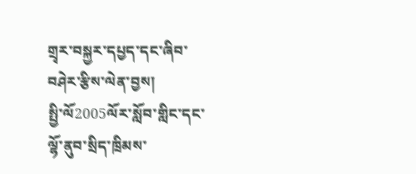གྲྭར་བསྐྱར་དཔྱད་དང་ཞིབ་བཤེར་རྩིས་ལེན་བྱས།
སྤྱི་ལོ2005ལོར་སློབ་གླིང་དང་ལྷོ་ནུབ་སྲིད་ཁྲིམས་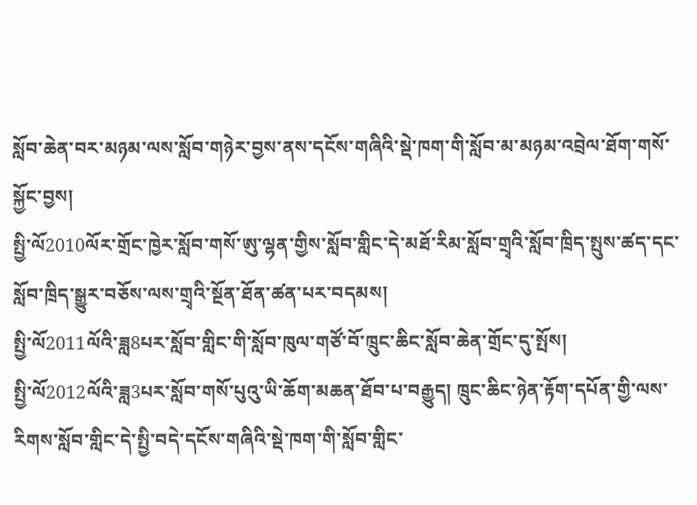སློབ་ཆེན་བར་མཉམ་ལས་སློབ་གཉེར་བྱས་ནས་དངོས་གཞིའི་སྡེ་ཁག་གི་སློབ་མ་མཉམ་འབྲེལ་ཐོག་གསོ་སྐྱོང་བྱས།
སྤྱི་ལོ2010ལོར་གྲོང་ཁྱེར་སློབ་གསོ་ཨུ་ལྷན་གྱིས་སློབ་གླིང་དེ་མཐོ་རིམ་སློབ་གྲྭའི་སློབ་ཁྲིད་སྤུས་ཚད་དང་སློབ་ཁྲིད་སྒྱུར་བཅོས་ལས་གྲྭའི་སྔོན་ཐོན་ཚན་པར་བདམས།
སྤྱི་ལོ2011ལོའི་ཟླ8པར་སློབ་གླིང་གི་སློབ་ཁུལ་གཙོ་བོ་ཁྲུང་ཆིང་སློབ་ཆེན་གྲོང་དུ་སྤོས།
སྤྱི་ལོ2012ལོའི་ཟླ3པར་སློབ་གསོ་པུའུ་ཡི་ཆོག་མཆན་ཐོབ་པ་བརྒྱུད། ཁྲུང་ཆིང་ཉེན་རྟོག་དཔོན་གྱི་ལས་རིགས་སློབ་གླིང་དེ་སྤྱི་བདེ་དངོས་གཞིའི་སྡེ་ཁག་གི་སློབ་གླིང་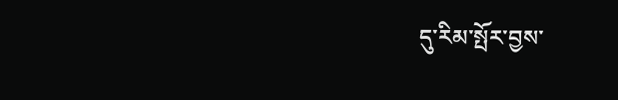དུ་རིམ་སྤོར་བྱས་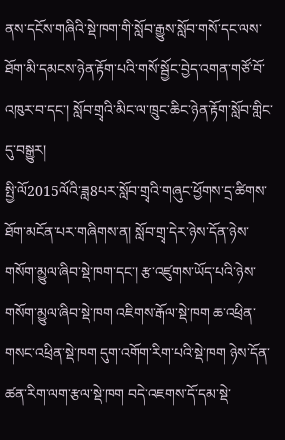ནས་དངོས་གཞིའི་སྡེ་ཁག་གི་སློབ་རྒྱུས་སློབ་གསོ་དང་ལས་ཐོག་མི་དམངས་ཉེན་རྟོག་པའི་གསོ་སྦྱོང་བྱེད་འགན་གཙོ་བོ་འཁུར་བ་དང་། སློབ་གྲྭའི་མིང་ལ་ཁྲུང་ཆིང་ཉེན་རྟོག་སློབ་གླིང་དུ་བསྒྱུར།
སྤྱི་ལོ2015ལོའི་ཟླ8པར་སློབ་གྲྭའི་གཞུང་ཕྱོགས་དྲ་ཚིགས་ཐོག་མངོན་པར་གཞིགས་ན། སློབ་གྲྭ་དེར་ཉེས་དོན་ཉེས་གསོག་མྱུལ་ཞིབ་སྡེ་ཁག་དང་། རྩ་འཛུགས་ཡོད་པའི་ཉེས་གསོག་མྱུལ་ཞིབ་སྡེ་ཁག འཇིགས་རྒོལ་སྡེ་ཁག ཆ་འཕྲིན་གསང་འཕྲིན་སྡེ་ཁག དུག་འགོག་རིག་པའི་སྡེ་ཁག ཉེས་དོན་ཚན་རིག་ལག་རྩལ་སྡེ་ཁག བདེ་འཇགས་དོ་དམ་སྡེ་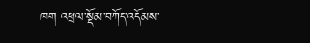ཁག འཕྲལ་སྡོམ་བཀོད་འདོམས་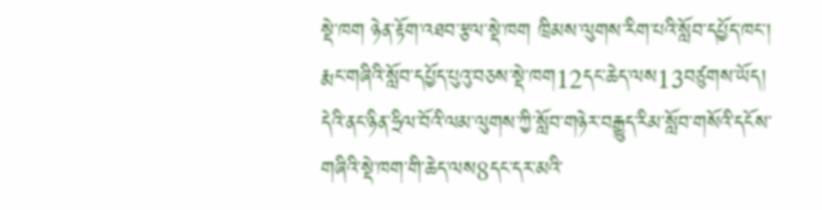སྡེ་ཁག ཉེན་རྟོག་འཐབ་རྩལ་སྡེ་ཁག ཁྲིམས་ལུགས་རིག་པའི་སློབ་དཔྱོད་ཁང་། རྨང་གཞིའི་སློབ་དཔྱོད་པུའུ་བཅས་སྡེ་ཁག12དང་ཆེད་ལས13བཙུགས་ཡོད། དེའི་ནང་ཉིན་ཧྲིལ་བོའི་ལམ་ལུགས་ཀྱི་སློབ་གཉེར་བརྒྱུད་རིམ་སློབ་གསོའི་དངོས་གཞིའི་སྡེ་ཁག་གི་ཆེད་ལས8དང་དར་མའི་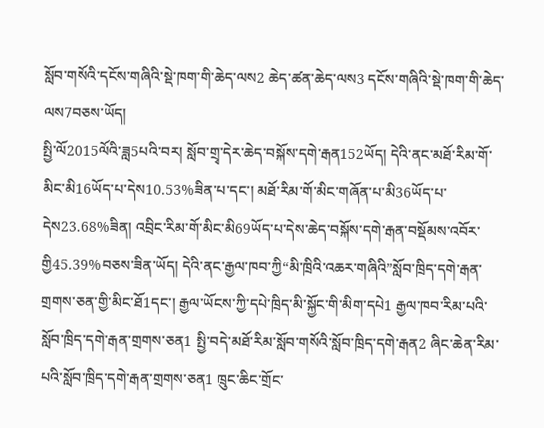སློབ་གསོའི་དངོས་གཞིའི་སྡེ་ཁག་གི་ཆེད་ལས2 ཆེད་ཚན་ཆེད་ལས3 དངོས་གཞིའི་སྡེ་ཁག་གི་ཆེད་ལས7བཅས་ཡོད།
སྤྱི་ལོ2015ལོའི་ཟླ5པའི་བར། སློབ་གྲྭ་དེར་ཆེད་བསྐོས་དགེ་རྒན152ཡོད། དེའི་ནང་མཐོ་རིམ་གོ་མིང་མི16ཡོད་པ་དེས10.53%ཟིན་པ་དང་། མཐོ་རིམ་གོ་མིང་གཞོན་པ་མི36ཡོད་པ་དེས23.68%ཟིན། འབྲིང་རིམ་གོ་མིང་མི69ཡོད་པ་དེས་ཆེད་བསྐོས་དགེ་རྒན་བསྡོམས་འབོར་གྱི45.39%བཅས་ཟིན་ཡོད། དེའི་ནང་རྒྱལ་ཁབ་ཀྱི“མི་ཁྲིའི་འཆར་གཞིའི”སློབ་ཁྲིད་དགེ་རྒན་གྲགས་ཅན་གྱི་མིང་ཐོ1དང་། རྒྱལ་ཡོངས་ཀྱི་དཔེ་ཁྲིད་མི་སྐྱོང་གི་མིག་དཔེ1 རྒྱལ་ཁབ་རིམ་པའི་སློབ་ཁྲིད་དགེ་རྒན་གྲགས་ཅན1 སྤྱི་བདེ་མཐོ་རིམ་སློབ་གསོའི་སློབ་ཁྲིད་དགེ་རྒན2 ཞིང་ཆེན་རིམ་པའི་སློབ་ཁྲིད་དགེ་རྒན་གྲགས་ཅན1 ཁྲུང་ཆིང་གྲོང་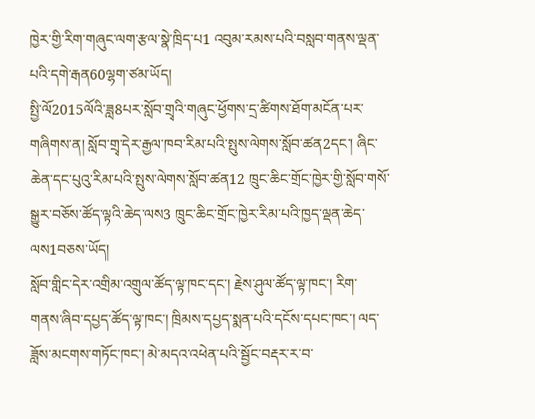ཁྱེར་གྱི་རིག་གཞུང་ལག་རྩལ་སྣེ་ཁྲིད་པ1 འབུམ་རམས་པའི་བསླབ་གནས་ལྡན་པའི་དགེ་རྒན60ལྷག་ཙམ་ཡོད།
སྤྱི་ལོ2015ལོའི་ཟླ8པར་སློབ་གྲྭའི་གཞུང་ཕྱོགས་དྲ་ཚིགས་ཐོག་མངོན་པར་གཞིགས་ན། སློབ་གྲྭ་དེར་རྒྱལ་ཁབ་རིམ་པའི་སྤུས་ལེགས་སློབ་ཚན2དང་། ཞིང་ཆེན་དང་པུའུ་རིམ་པའི་སྤུས་ལེགས་སློབ་ཚན12 ཁྲུང་ཆིང་གྲོང་ཁྱེར་གྱི་སློབ་གསོ་སྒྱུར་བཅོས་ཚོད་ལྟའི་ཆེད་ལས3 ཁྲུང་ཆིང་གྲོང་ཁྱེར་རིམ་པའི་ཁྱད་ལྡན་ཆེད་ལས1བཅས་ཡོད།
སློབ་གླིང་དེར་འགྲིམ་འགྲུལ་ཚོད་ལྟ་ཁང་དང་། རྗེས་ཤུལ་ཚོད་ལྟ་ཁང་། རིག་གནས་ཞིབ་དཔྱད་ཚོད་ལྟ་ཁང་། ཁྲིམས་དཔྱད་སྨན་པའི་དངོས་དཔང་ཁང་། ལད་ཟློས་མངགས་གཏོང་ཁང་། མེ་མདའ་འཕེན་པའི་སྦྱོང་བརྡར་ར་བ་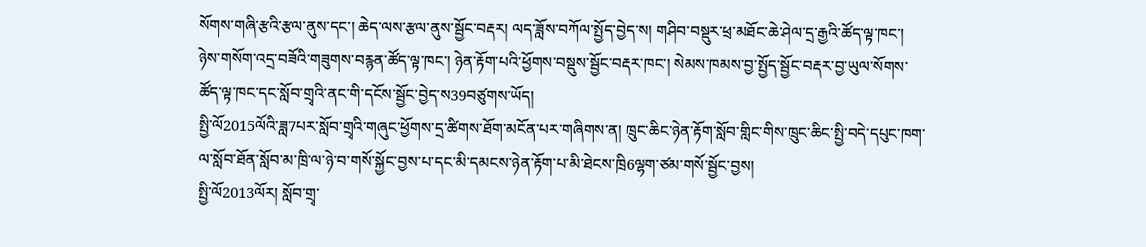སོགས་གཞི་རྩའི་རྩལ་ནུས་དང་། ཆེད་ལས་རྩལ་ནུས་སྦྱོང་བརྡར། ལད་ཟློས་བཀོལ་སྤྱོད་བྱེད་ས། གཤིབ་བསྡུར་ཕྲ་མཐོང་ཆེ་ཤེལ་དྲ་རྒྱའི་ཚོད་ལྟ་ཁང་། ཉེས་གསོག་འདྲ་བཟོའི་གཟུགས་བརྙན་ཚོད་ལྟ་ཁང་། ཉེན་རྟོག་པའི་ཕྱོགས་བསྡུས་སྦྱོང་བརྡར་ཁང་། སེམས་ཁམས་བྱ་སྤྱོད་སྦྱོང་བརྡར་བྱ་ཡུལ་སོགས་ཚོད་ལྟ་ཁང་དང་སློབ་གྲྭའི་ནང་གི་དངོས་སྦྱོང་བྱེད་ས39བཙུགས་ཡོད།
སྤྱི་ལོ2015ལོའི་ཟླ7པར་སློབ་གྲྭའི་གཞུང་ཕྱོགས་དྲ་ཚིགས་ཐོག་མངོན་པར་གཞིགས་ན། ཁྲུང་ཆིང་ཉེན་རྟོག་སློབ་གླིང་གིས་ཁྲུང་ཆིང་སྤྱི་བདེ་དཔུང་ཁག་ལ་སློབ་ཐོན་སློབ་མ་ཁྲི་ལ་ཉེ་བ་གསོ་སྐྱོང་བྱས་པ་དང་མི་དམངས་ཉེན་རྟོག་པ་མི་ཐེངས་ཁྲི6ལྷག་ཙམ་གསོ་སྦྱོང་བྱས།
སྤྱི་ལོ2013ལོར། སློབ་གྲྭ་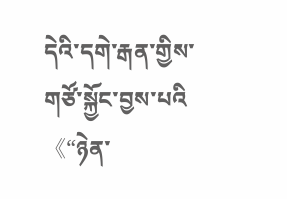དེའི་དགེ་རྒན་གྱིས་གཙོ་སྐྱོང་བྱས་པའི《“ཉེན་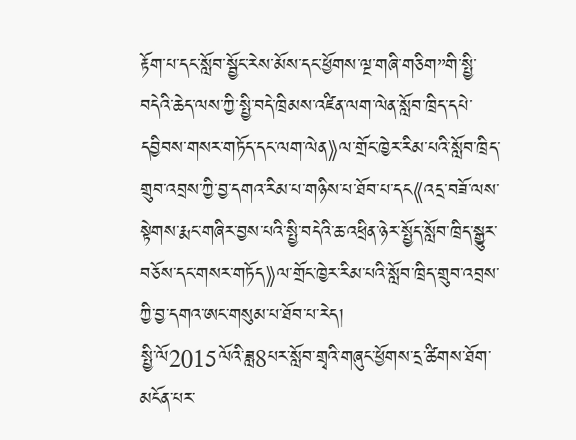རྟོག་པ་དང་སློབ་སྦྱོང་རེས་མོས་དང་ཕྱོགས་ལྔ་གཞི་གཅིག”གི་སྤྱི་བདེའི་ཆེད་ལས་ཀྱི་སྤྱི་བདེ་ཁྲིམས་འཛིན་ལག་ལེན་སློབ་ཁྲིད་དཔེ་དབྱིབས་གསར་གཏོད་དང་ལག་ལེན》ལ་གྲོང་ཁྱེར་རིམ་པའི་སློབ་ཁྲིད་གྲུབ་འབྲས་ཀྱི་བྱ་དགའ་རིམ་པ་གཉིས་པ་ཐོབ་པ་དང《འདྲ་བཟོ་ལས་སྟེགས་རྨང་གཞིར་བྱས་པའི་སྤྱི་བདེའི་ཆ་འཕྲིན་ཉེར་སྤྱོད་སློབ་ཁྲིད་སྒྱུར་བཅོས་དང་གསར་གཏོད》ལ་གྲོང་ཁྱེར་རིམ་པའི་སློབ་ཁྲིད་གྲུབ་འབྲས་ཀྱི་བྱ་དགའ་ཨང་གསུམ་པ་ཐོབ་པ་རེད།
སྤྱི་ལོ2015ལོའི་ཟླ8པར་སློབ་གྲྭའི་གཞུང་ཕྱོགས་དྲ་ཚིགས་ཐོག་མངོན་པར་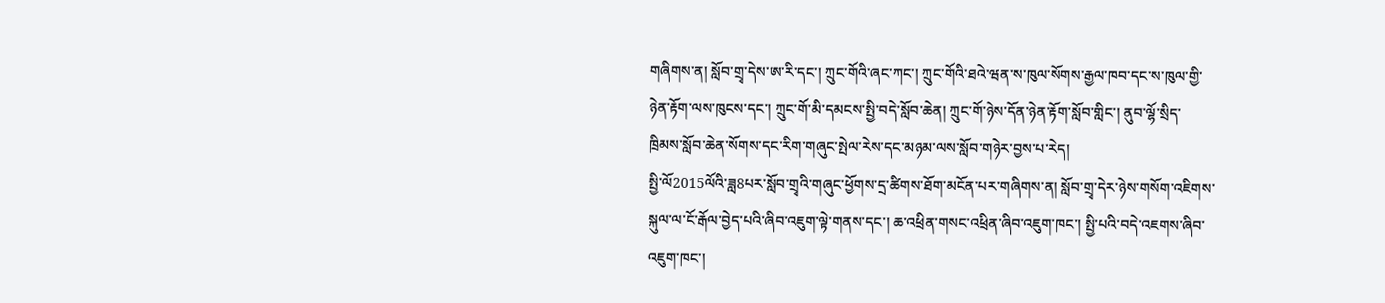གཞིགས་ན། སློབ་གྲྭ་དེས་ཨ་རི་དང་། ཀྲུང་གོའི་ཞང་ཀང་། ཀྲུང་གོའི་ཐའེ་ཝན་ས་ཁུལ་སོགས་རྒྱལ་ཁབ་དང་ས་ཁུལ་གྱི་ཉེན་རྟོག་ལས་ཁུངས་དང་། ཀྲུང་གོ་མི་དམངས་སྤྱི་བདེ་སློབ་ཆེན། ཀྲུང་གོ་ཉེས་དོན་ཉེན་རྟོག་སློབ་གླིང་། ནུབ་ལྷོ་སྲིད་ཁྲིམས་སློབ་ཆེན་སོགས་དང་རིག་གཞུང་སྤེལ་རེས་དང་མཉམ་ལས་སློབ་གཉེར་བྱས་པ་རེད།
སྤྱི་ལོ2015ལོའི་ཟླ8པར་སློབ་གྲྭའི་གཞུང་ཕྱོགས་དྲ་ཚིགས་ཐོག་མངོན་པར་གཞིགས་ན། སློབ་གྲྭ་དེར་ཉེས་གསོག་འཇིགས་སྐུལ་ལ་ངོ་རྒོལ་བྱེད་པའི་ཞིབ་འཇུག་ལྟེ་གནས་དང་། ཆ་འཕྲིན་གསང་འཕྲིན་ཞིབ་འཇུག་ཁང་། སྤྱི་པའི་བདེ་འཇགས་ཞིབ་འཇུག་ཁང་།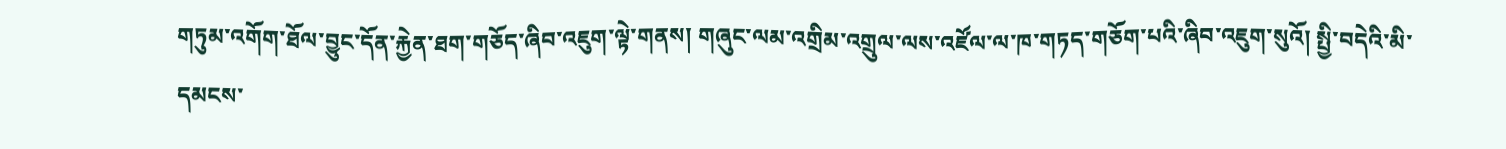གཏུམ་འགོག་ཐོལ་བྱུང་དོན་རྐྱེན་ཐག་གཅོད་ཞིབ་འཇུག་ལྟེ་གནས། གཞུང་ལམ་འགྲིམ་འགྲུལ་ལས་འཛོལ་ལ་ཁ་གཏད་གཅོག་པའི་ཞིབ་འཇུག་སུའོ། སྤྱི་བདེའི་མི་དམངས་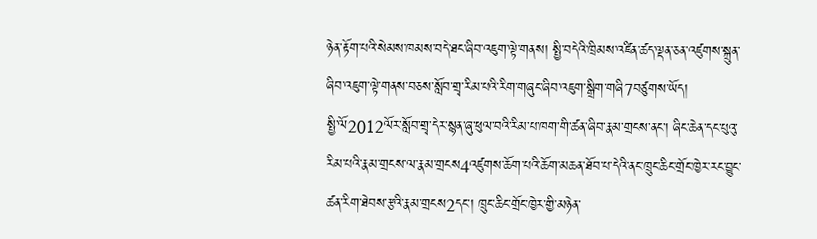ཉེན་རྟོག་པའི་སེམས་ཁམས་བདེ་ཐང་ཞིབ་འཇུག་ལྟེ་གནས། སྤྱི་བདེའི་ཁྲིམས་འཛིན་ཚད་ལྡན་ཅན་འཛུགས་སྐྲུན་ཞིབ་འཇུག་ལྟེ་གནས་བཅས་སློབ་གྲྭ་རིམ་པའི་རིག་གཞུང་ཞིབ་འཇུག་སྒྲིག་གཞི7བཙུགས་ཡོད།
སྤྱི་ལོ2012ལོར་སློབ་གྲྭ་དེར་སྙན་ཞུ་ཕུལ་བའི་རིམ་པ་ཁག་གི་ཚན་ཞིབ་རྣམ་གྲངས་ནང་། ཞིང་ཆེན་དང་པུའུ་རིམ་པའི་རྣམ་གྲངས་ལ་རྣམ་གྲངས4འཛུགས་ཆོག་པའི་ཆོག་མཆན་ཐོབ་པ་དེའི་ནང་ཁྲུང་ཆིང་གྲོང་ཁྱེར་རང་བྱུང་ཚན་རིག་ཐེབས་རྩའི་རྣམ་གྲངས2དང་། ཁྲུང་ཆིང་གྲོང་ཁྱེར་གྱི་མཉེན་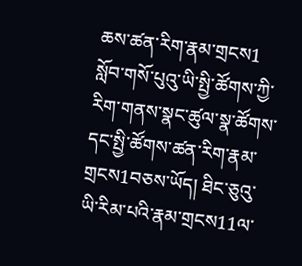ཆས་ཚན་རིག་རྣམ་གྲངས1 སློབ་གསོ་པུའུ་ཡི་སྤྱི་ཚོགས་ཀྱི་རིག་གནས་སྣང་ཚུལ་སྣ་ཚོགས་དང་སྤྱི་ཚོགས་ཚན་རིག་རྣམ་གྲངས1བཅས་ཡོད། ཐིང་ཅུའུ་ཡི་རིམ་པའི་རྣམ་གྲངས11ལ་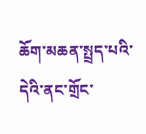ཆོག་མཆན་སྤྲད་པའི་དེའི་ནང་གྲོང་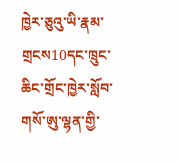ཁྱེར་ཅུའུ་ཡི་རྣམ་གྲངས10དང་ཁྲུང་ཆིང་གྲོང་ཁྱེར་སློབ་གསོ་ཨུ་ལྷན་གྱི་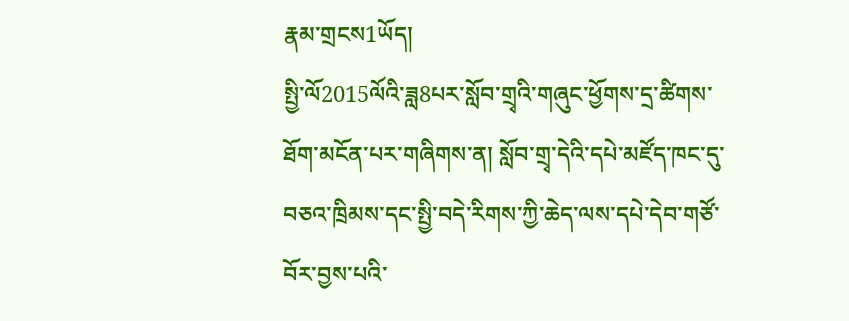རྣམ་གྲངས1ཡོད།
སྤྱི་ལོ2015ལོའི་ཟླ8པར་སློབ་གྲྭའི་གཞུང་ཕྱོགས་དྲ་ཚིགས་ཐོག་མངོན་པར་གཞིགས་ན། སློབ་གྲྭ་དེའི་དཔེ་མཛོད་ཁང་དུ་བཅའ་ཁྲིམས་དང་སྤྱི་བདེ་རིགས་ཀྱི་ཆེད་ལས་དཔེ་དེབ་གཙོ་བོར་བྱས་པའི་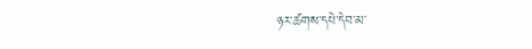ཉར་ཚགས་དཔེ་དེབ་མ་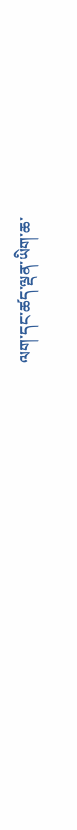ལག་དང་ཚད་ལྡན་ཡིག་ཆ་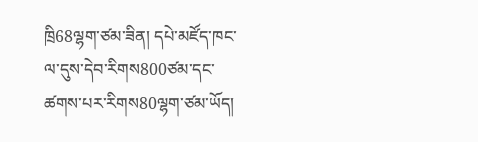ཁྲི68ལྷག་ཙམ་ཟིན། དཔེ་མཛོད་ཁང་ལ་དུས་དེབ་རིགས800ཙམ་དང་ཚགས་པར་རིགས80ལྷག་ཙམ་ཡོད།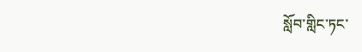སློབ་གླིང་ཏང་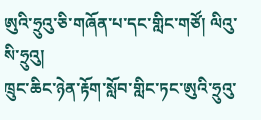ཨུའི་ཧྲུའུ་ཅི་གཞོན་པ་དང་གླིང་གཙོ། ལིའུ་སི་ཧྲུའུ།
ཁྲུང་ཆིང་ཉེན་རྟོག་སློབ་གླིང་ཏང་ཨུའི་ཧྲུའུ་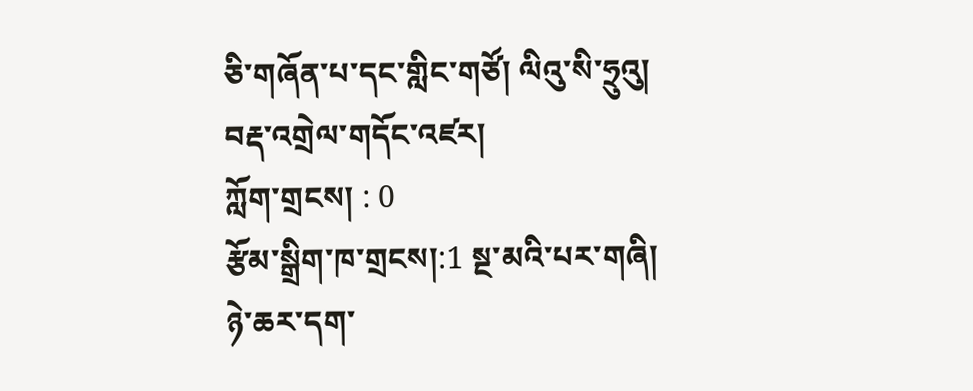ཅི་གཞོན་པ་དང་གླིང་གཙོ། ལིའུ་སི་ཧྲུའུ།
བརྡ་འགྲེལ་གདོང་འཛར།
ཀློག་གྲངས། : 0
རྩོམ་སྒྲིག་ཁ་གྲངས།:1 སྔ་མའི་པར་གཞི།
ཉེ་ཆར་དག་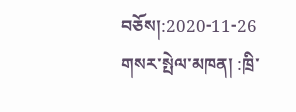བཅོས།:2020-11-26
གསར་སྤེལ་མཁན། :ཁྲི་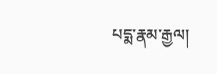པདྨ་རྣམ་རྒྱལ།